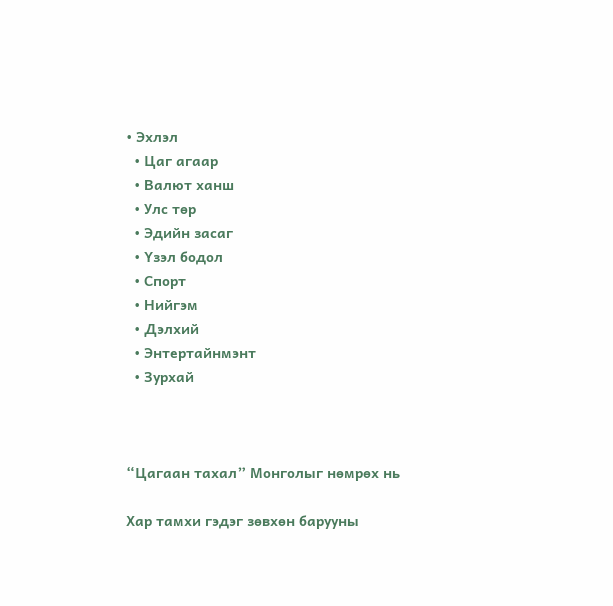• Эхлэл
  • Цаг агаар
  • Валют ханш
  • Улс төр
  • Эдийн засаг
  • Үзэл бодол
  • Спорт
  • Нийгэм
  • Дэлхий
  • Энтертайнмэнт
  • Зурхай



“Цагаан тахал” Монголыг нөмрөх нь

Хар тамхи гэдэг зөвхөн барууны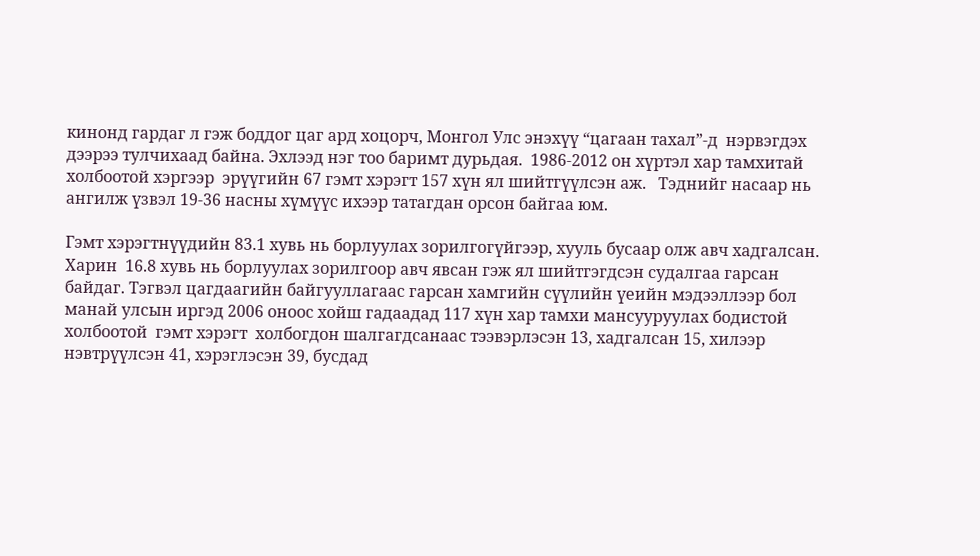кинонд гардаг л гэж боддог цаг ард хоцорч, Монгол Улс энэхүү “цагаан тахал”-д  нэрвэгдэх дээрээ тулчихаад байна. Эхлээд нэг тоо баримт дурьдая.  1986-2012 он хүртэл хар тамхитай холбоотой хэргээр  эрүүгийн 67 гэмт хэрэгт 157 хүн ял шийтгүүлсэн аж.   Тэднийг насаар нь ангилж үзвэл 19-36 насны хүмүүс ихээр татагдан орсон байгаа юм.

Гэмт хэрэгтнүүдийн 83.1 хувь нь борлуулах зорилгогүйгээр, хууль бусаар олж авч хадгалсан. Харин  16.8 хувь нь борлуулах зорилгоор авч явсан гэж ял шийтгэгдсэн судалгаа гарсан байдаг. Тэгвэл цагдаагийн байгууллагаас гарсан хамгийн сүүлийн үеийн мэдээллээр бол манай улсын иргэд 2006 оноос хойш гадаадад 117 хүн хар тамхи мансууруулах бодистой холбоотой  гэмт хэрэгт  холбогдон шалгагдсанаас тээвэрлэсэн 13, хадгалсан 15, хилээр нэвтрүүлсэн 41, хэрэглэсэн 39, бусдад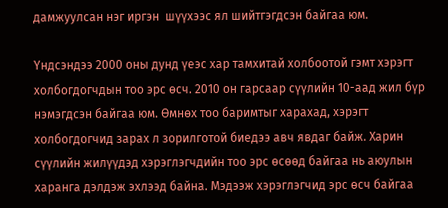дамжуулсан нэг иргэн  шүүхээс ял шийтгэгдсэн байгаа юм.

Үндсэндээ 2000 оны дунд үеэс хар тамхитай холбоотой гэмт хэрэгт холбогдогчдын тоо эрс өсч. 2010 он гарсаар сүүлийн 10-аад жил бүр нэмэгдсэн байгаа юм. Өмнөх тоо баримтыг харахад, хэрэгт холбогдогчид зарах л зорилготой биедээ авч явдаг байж. Харин сүүлийн жилүүдэд хэрэглэгчдийн тоо эрс өсөөд байгаа нь аюулын харанга дэлдэж эхлээд байна. Мэдээж хэрэглэгчид эрс өсч байгаа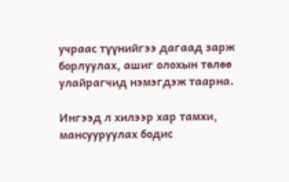учраас түүнийгээ дагаад зарж борлуулах, ашиг олохын төлөө улайрагчид нэмэгдэж таарна.

Ингээд л хилээр хар тамхи, мансууруулах бодис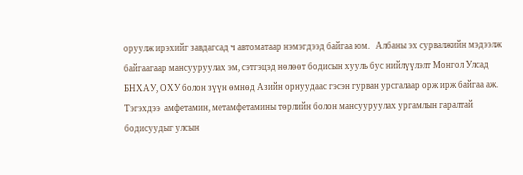оруулж ирэхийг завдагсад ч автоматаар нэмэгдээд байгаа юм.   Албаны эх сурвалжийн мэдээлж байгаагаар мансууруулах эм, сэтгэцэд нөлөөт бодисын хууль бус нийлүүлэлт Монгол Улсад БНХАУ, ОХУ болон зүүн өмнөд Азийн орнуудаас гэсэн гурван урсгалаар орж ирж байгаа аж. Тэгэхдээ  амфетамин, метамфетамины төрлийн болон мансууруулах ургамлын гаралтай бодисуудыг улсын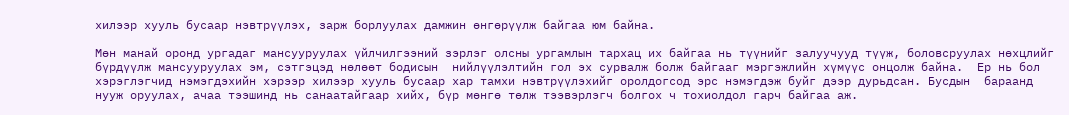хилээр хууль бусаар нэвтрүүлэх, зарж борлуулах дамжин өнгөрүүлж байгаа юм байна.

Мөн манай оронд ургадаг мансууруулах үйлчилгээний зэрлэг олсны ургамлын тархац их байгаа нь түүнийг залуучууд түүж, боловсруулах нөхцлийг бүрдүүлж мансууруулах эм, сэтгэцэд нөлөөт бодисын  нийлүүлэлтийн гол эх сурвалж болж байгааг мэргэжлийн хүмүүс онцолж байна.  Ер нь бол хэрэглэгчид нэмэгдэхийн хэрээр хилээр хууль бусаар хар тамхи нэвтрүүлэхийг оролдогсод эрс нэмэгдэж буйг дээр дурьдсан. Бусдын  бараанд нууж оруулах, ачаа тээшинд нь санаатайгаар хийх, бүр мөнгө төлж тээвэрлэгч болгох ч тохиолдол гарч байгаа аж.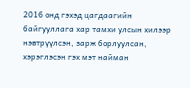2016 онд гэхэд цагдаагийн байгууллага хар тамхи улсын хилээр нэвтрүүлсэн, зарж борлуулсан, хэрэглэсэн гэх мэт найман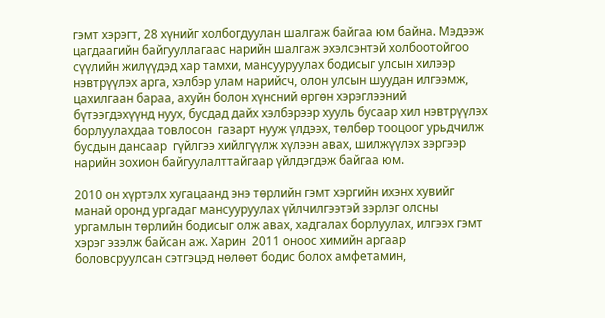гэмт хэрэгт, 28 хүнийг холбогдуулан шалгаж байгаа юм байна. Мэдээж цагдаагийн байгууллагаас нарийн шалгаж эхэлсэнтэй холбоотойгоо  сүүлийн жилүүдэд хар тамхи, мансууруулах бодисыг улсын хилээр нэвтрүүлэх арга, хэлбэр улам нарийсч, олон улсын шуудан илгээмж, цахилгаан бараа, ахуйн болон хүнсний өргөн хэрэглээний  бүтээгдэхүүнд нуух, бусдад дайх хэлбэрээр хууль бусаар хил нэвтрүүлэх  борлуулахдаа товлосон  газарт нууж үлдээх, төлбөр тооцоог урьдчилж бусдын дансаар  гүйлгээ хийлгүүлж хүлээн авах, шилжүүлэх зэргээр нарийн зохион байгуулалттайгаар үйлдэгдэж байгаа юм.

2010 он хүртэлх хугацаанд энэ төрлийн гэмт хэргийн ихэнх хувийг манай оронд ургадаг мансууруулах үйлчилгээтэй зэрлэг олсны ургамлын төрлийн бодисыг олж авах, хадгалах борлуулах, илгээх гэмт хэрэг эзэлж байсан аж. Харин  2011 оноос химийн аргаар боловсруулсан сэтгэцэд нөлөөт бодис болох амфетамин,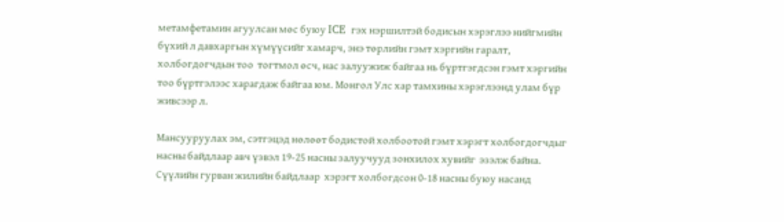метамфетамин агуулсан мөс буюу ICE  гэх нэршилтэй бодисын хэрэглээ нийгмийн бүхий л давхаргын хүмүүсийг хамарч, энэ төрлийн гэмт хэргийн гаралт,  холбогдогчдын тоо  тогтмол өсч, нас залуужиж байгаа нь бүртгэгдсэн гэмт хэргийн тоо бүртгэлээс харагдаж байгаа юм. Монгол Улс хар тамхины хэрэглээнд улам бүр живсээр л.

Мансууруулах эм, сэтгэцэд нөлөөт бодистой холбоотой гэмт хэрэгт холбогдогчдыг насны байдлаар авч үзвэл 19-25 насны залуучууд зонхилох хувийг  эзэлж байна.  Сүүлийн гурван жилийн байдлаар  хэрэгт холбогдсон 0-18 насны буюу насанд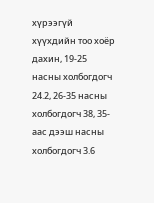хүрээгүй хүүхдийн тоо хоёр дахин, 19-25 насны холбогдогч 24.2, 26-35 насны холбогдогч 38, 35-аас дээш насны холбогдогч 3.6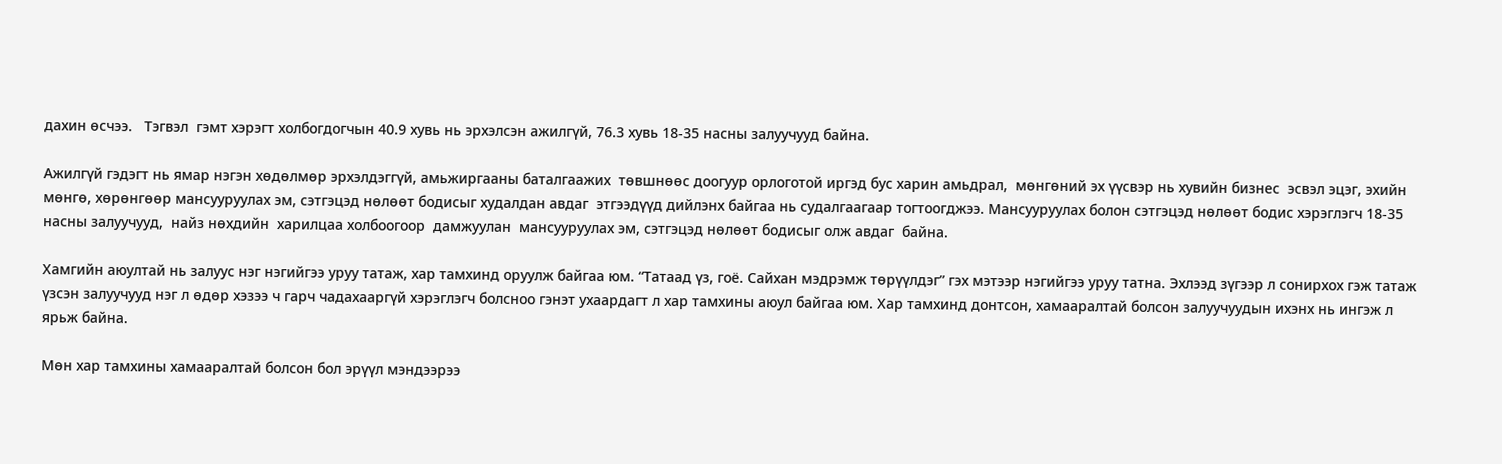дахин өсчээ.   Тэгвэл  гэмт хэрэгт холбогдогчын 40.9 хувь нь эрхэлсэн ажилгүй, 76.3 хувь 18-35 насны залуучууд байна.

Ажилгүй гэдэгт нь ямар нэгэн хөдөлмөр эрхэлдэггүй, амьжиргааны баталгаажих  төвшнөөс доогуур орлоготой иргэд бус харин амьдрал,  мөнгөний эх үүсвэр нь хувийн бизнес  эсвэл эцэг, эхийн мөнгө, хөрөнгөөр мансууруулах эм, сэтгэцэд нөлөөт бодисыг худалдан авдаг  этгээдүүд дийлэнх байгаа нь судалгаагаар тогтоогджээ. Мансууруулах болон сэтгэцэд нөлөөт бодис хэрэглэгч 18-35  насны залуучууд,  найз нөхдийн  харилцаа холбоогоор  дамжуулан  мансууруулах эм, сэтгэцэд нөлөөт бодисыг олж авдаг  байна.

Хамгийн аюултай нь залуус нэг нэгийгээ уруу татаж, хар тамхинд оруулж байгаа юм. “Татаад үз, гоё. Сайхан мэдрэмж төрүүлдэг” гэх мэтээр нэгийгээ уруу татна. Эхлээд зүгээр л сонирхох гэж татаж үзсэн залуучууд нэг л өдөр хэзээ ч гарч чадахааргүй хэрэглэгч болсноо гэнэт ухаардагт л хар тамхины аюул байгаа юм. Хар тамхинд донтсон, хамааралтай болсон залуучуудын ихэнх нь ингэж л ярьж байна.

Мөн хар тамхины хамааралтай болсон бол эрүүл мэндээрээ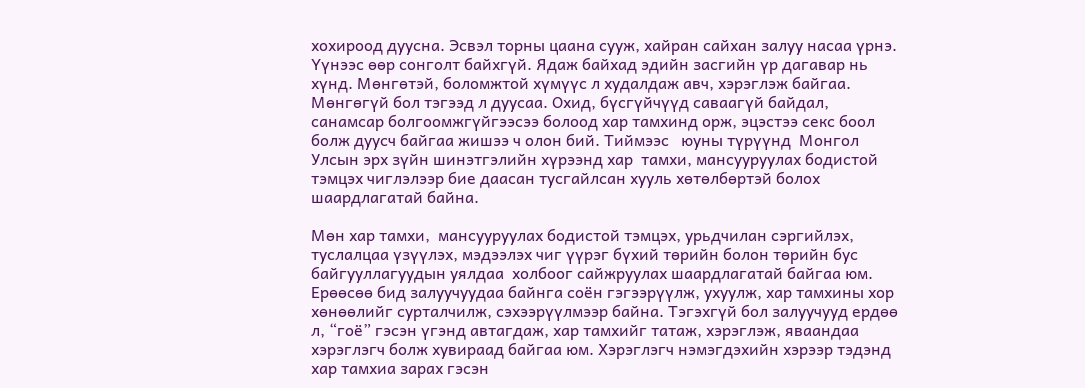хохироод дуусна. Эсвэл торны цаана сууж, хайран сайхан залуу насаа үрнэ. Үүнээс өөр сонголт байхгүй. Ядаж байхад эдийн засгийн үр дагавар нь хүнд. Мөнгөтэй, боломжтой хүмүүс л худалдаж авч, хэрэглэж байгаа. Мөнгөгүй бол тэгээд л дуусаа. Охид, бүсгүйчүүд саваагүй байдал, санамсар болгоомжгүйгээсээ болоод хар тамхинд орж, эцэстээ секс боол болж дуусч байгаа жишээ ч олон бий. Тиймээс   юуны түрүүнд  Монгол Улсын эрх зүйн шинэтгэлийн хүрээнд хар  тамхи, мансууруулах бодистой тэмцэх чиглэлээр бие даасан тусгайлсан хууль хөтөлбөртэй болох шаардлагатай байна.

Мөн хар тамхи,  мансууруулах бодистой тэмцэх, урьдчилан сэргийлэх, туслалцаа үзүүлэх, мэдээлэх чиг үүрэг бүхий төрийн болон төрийн бус байгууллагуудын уялдаа  холбоог сайжруулах шаардлагатай байгаа юм.  Ерөөсөө бид залуучуудаа байнга соён гэгээрүүлж, ухуулж, хар тамхины хор хөнөөлийг сурталчилж, сэхээрүүлмээр байна. Тэгэхгүй бол залуучууд ердөө л, “гоё” гэсэн үгэнд автагдаж, хар тамхийг татаж, хэрэглэж, яваандаа хэрэглэгч болж хувираад байгаа юм. Хэрэглэгч нэмэгдэхийн хэрээр тэдэнд хар тамхиа зарах гэсэн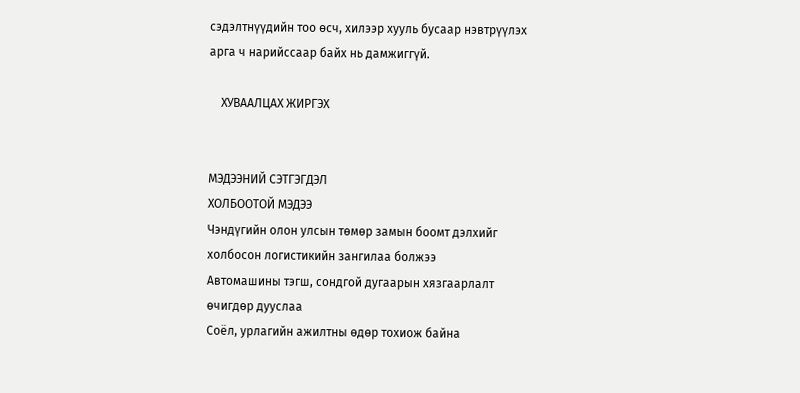сэдэлтнүүдийн тоо өсч, хилээр хууль бусаар нэвтрүүлэх арга ч нарийссаар байх нь дамжиггүй.

    ХУВААЛЦАХ ЖИРГЭХ


МЭДЭЭНИЙ СЭТГЭГДЭЛ
ХОЛБООТОЙ МЭДЭЭ
Чэндүгийн олон улсын төмөр замын боомт дэлхийг холбосон логистикийн зангилаа болжээ
Автомашины тэгш, сондгой дугаарын хязгаарлалт өчигдөр дууслаа
Соёл, урлагийн ажилтны өдөр тохиож байна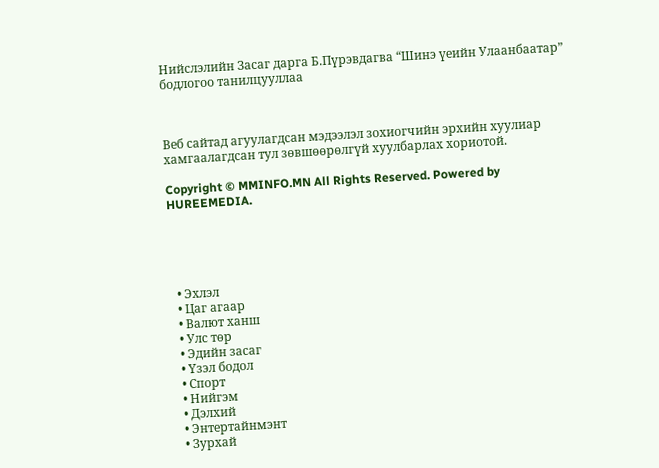Нийслэлийн Засаг дарга Б.Пүрэвдагва “Шинэ үеийн Улаанбаатар” бодлогоо танилцууллаа



Веб сайтад агуулагдсан мэдээлэл зохиогчийн эрхийн хуулиар хамгаалагдсан тул зөвшөөрөлгүй хуулбарлах хориотой.

Copyright © MMINFO.MN All Rights Reserved. Powered by HUREEMEDIA.





  • Эхлэл
  • Цаг агаар
  • Валют ханш
  • Улс төр
  • Эдийн засаг
  • Үзэл бодол
  • Спорт
  • Нийгэм
  • Дэлхий
  • Энтертайнмэнт
  • Зурхай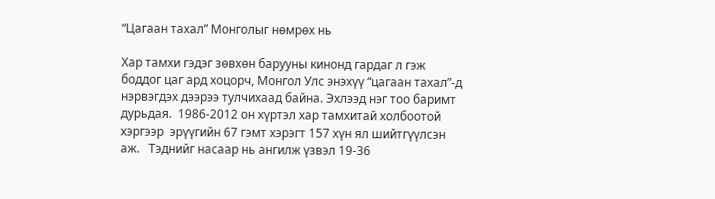“Цагаан тахал” Монголыг нөмрөх нь

Хар тамхи гэдэг зөвхөн барууны кинонд гардаг л гэж боддог цаг ард хоцорч, Монгол Улс энэхүү “цагаан тахал”-д  нэрвэгдэх дээрээ тулчихаад байна. Эхлээд нэг тоо баримт дурьдая.  1986-2012 он хүртэл хар тамхитай холбоотой хэргээр  эрүүгийн 67 гэмт хэрэгт 157 хүн ял шийтгүүлсэн аж.   Тэднийг насаар нь ангилж үзвэл 19-36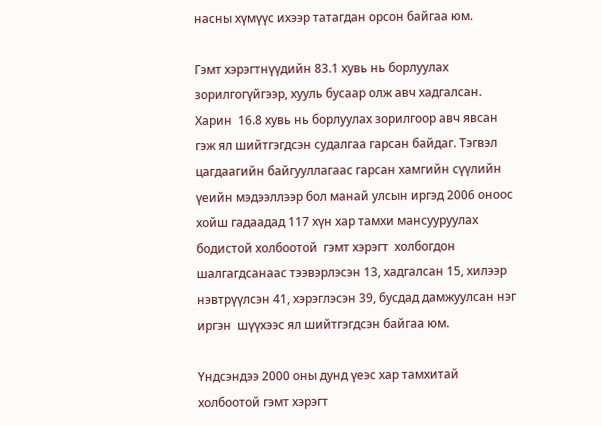насны хүмүүс ихээр татагдан орсон байгаа юм.

Гэмт хэрэгтнүүдийн 83.1 хувь нь борлуулах зорилгогүйгээр, хууль бусаар олж авч хадгалсан. Харин  16.8 хувь нь борлуулах зорилгоор авч явсан гэж ял шийтгэгдсэн судалгаа гарсан байдаг. Тэгвэл цагдаагийн байгууллагаас гарсан хамгийн сүүлийн үеийн мэдээллээр бол манай улсын иргэд 2006 оноос хойш гадаадад 117 хүн хар тамхи мансууруулах бодистой холбоотой  гэмт хэрэгт  холбогдон шалгагдсанаас тээвэрлэсэн 13, хадгалсан 15, хилээр нэвтрүүлсэн 41, хэрэглэсэн 39, бусдад дамжуулсан нэг иргэн  шүүхээс ял шийтгэгдсэн байгаа юм.

Үндсэндээ 2000 оны дунд үеэс хар тамхитай холбоотой гэмт хэрэгт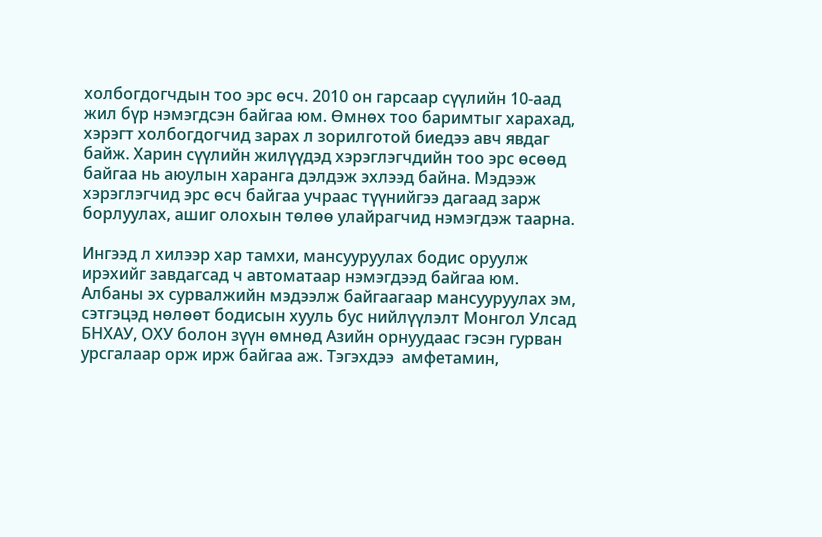холбогдогчдын тоо эрс өсч. 2010 он гарсаар сүүлийн 10-аад жил бүр нэмэгдсэн байгаа юм. Өмнөх тоо баримтыг харахад, хэрэгт холбогдогчид зарах л зорилготой биедээ авч явдаг байж. Харин сүүлийн жилүүдэд хэрэглэгчдийн тоо эрс өсөөд байгаа нь аюулын харанга дэлдэж эхлээд байна. Мэдээж хэрэглэгчид эрс өсч байгаа учраас түүнийгээ дагаад зарж борлуулах, ашиг олохын төлөө улайрагчид нэмэгдэж таарна.

Ингээд л хилээр хар тамхи, мансууруулах бодис оруулж ирэхийг завдагсад ч автоматаар нэмэгдээд байгаа юм.   Албаны эх сурвалжийн мэдээлж байгаагаар мансууруулах эм, сэтгэцэд нөлөөт бодисын хууль бус нийлүүлэлт Монгол Улсад БНХАУ, ОХУ болон зүүн өмнөд Азийн орнуудаас гэсэн гурван урсгалаар орж ирж байгаа аж. Тэгэхдээ  амфетамин,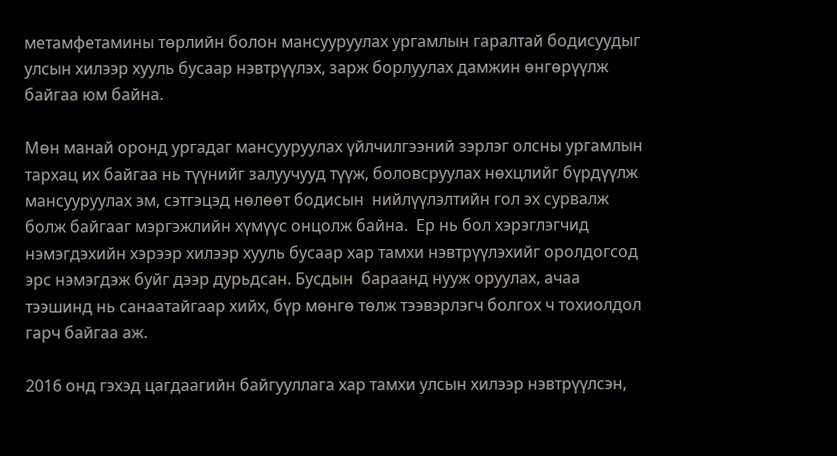метамфетамины төрлийн болон мансууруулах ургамлын гаралтай бодисуудыг улсын хилээр хууль бусаар нэвтрүүлэх, зарж борлуулах дамжин өнгөрүүлж байгаа юм байна.

Мөн манай оронд ургадаг мансууруулах үйлчилгээний зэрлэг олсны ургамлын тархац их байгаа нь түүнийг залуучууд түүж, боловсруулах нөхцлийг бүрдүүлж мансууруулах эм, сэтгэцэд нөлөөт бодисын  нийлүүлэлтийн гол эх сурвалж болж байгааг мэргэжлийн хүмүүс онцолж байна.  Ер нь бол хэрэглэгчид нэмэгдэхийн хэрээр хилээр хууль бусаар хар тамхи нэвтрүүлэхийг оролдогсод эрс нэмэгдэж буйг дээр дурьдсан. Бусдын  бараанд нууж оруулах, ачаа тээшинд нь санаатайгаар хийх, бүр мөнгө төлж тээвэрлэгч болгох ч тохиолдол гарч байгаа аж.

2016 онд гэхэд цагдаагийн байгууллага хар тамхи улсын хилээр нэвтрүүлсэн,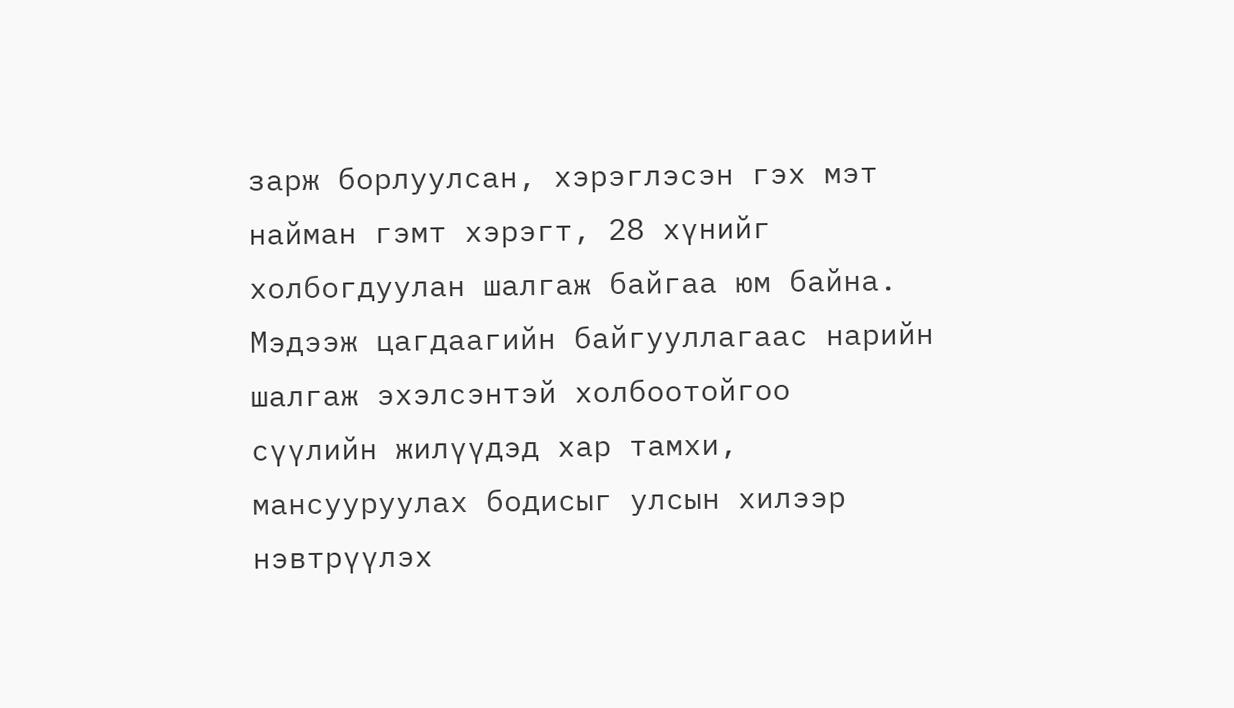зарж борлуулсан, хэрэглэсэн гэх мэт найман гэмт хэрэгт, 28 хүнийг холбогдуулан шалгаж байгаа юм байна. Мэдээж цагдаагийн байгууллагаас нарийн шалгаж эхэлсэнтэй холбоотойгоо  сүүлийн жилүүдэд хар тамхи, мансууруулах бодисыг улсын хилээр нэвтрүүлэх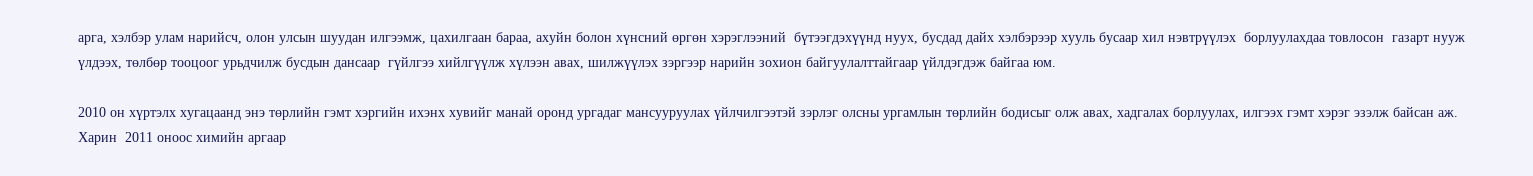арга, хэлбэр улам нарийсч, олон улсын шуудан илгээмж, цахилгаан бараа, ахуйн болон хүнсний өргөн хэрэглээний  бүтээгдэхүүнд нуух, бусдад дайх хэлбэрээр хууль бусаар хил нэвтрүүлэх  борлуулахдаа товлосон  газарт нууж үлдээх, төлбөр тооцоог урьдчилж бусдын дансаар  гүйлгээ хийлгүүлж хүлээн авах, шилжүүлэх зэргээр нарийн зохион байгуулалттайгаар үйлдэгдэж байгаа юм.

2010 он хүртэлх хугацаанд энэ төрлийн гэмт хэргийн ихэнх хувийг манай оронд ургадаг мансууруулах үйлчилгээтэй зэрлэг олсны ургамлын төрлийн бодисыг олж авах, хадгалах борлуулах, илгээх гэмт хэрэг эзэлж байсан аж. Харин  2011 оноос химийн аргаар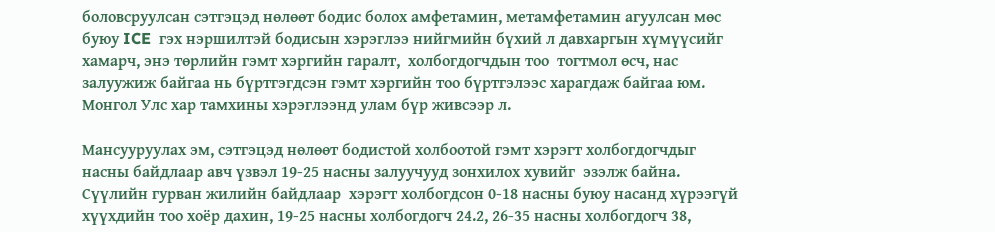боловсруулсан сэтгэцэд нөлөөт бодис болох амфетамин, метамфетамин агуулсан мөс буюу ICE  гэх нэршилтэй бодисын хэрэглээ нийгмийн бүхий л давхаргын хүмүүсийг хамарч, энэ төрлийн гэмт хэргийн гаралт,  холбогдогчдын тоо  тогтмол өсч, нас залуужиж байгаа нь бүртгэгдсэн гэмт хэргийн тоо бүртгэлээс харагдаж байгаа юм. Монгол Улс хар тамхины хэрэглээнд улам бүр живсээр л.

Мансууруулах эм, сэтгэцэд нөлөөт бодистой холбоотой гэмт хэрэгт холбогдогчдыг насны байдлаар авч үзвэл 19-25 насны залуучууд зонхилох хувийг  эзэлж байна.  Сүүлийн гурван жилийн байдлаар  хэрэгт холбогдсон 0-18 насны буюу насанд хүрээгүй хүүхдийн тоо хоёр дахин, 19-25 насны холбогдогч 24.2, 26-35 насны холбогдогч 38,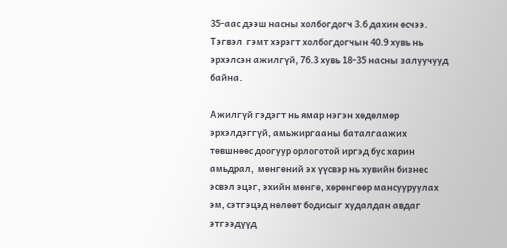35-аас дээш насны холбогдогч 3.6 дахин өсчээ.   Тэгвэл  гэмт хэрэгт холбогдогчын 40.9 хувь нь эрхэлсэн ажилгүй, 76.3 хувь 18-35 насны залуучууд байна.

Ажилгүй гэдэгт нь ямар нэгэн хөдөлмөр эрхэлдэггүй, амьжиргааны баталгаажих  төвшнөөс доогуур орлоготой иргэд бус харин амьдрал,  мөнгөний эх үүсвэр нь хувийн бизнес  эсвэл эцэг, эхийн мөнгө, хөрөнгөөр мансууруулах эм, сэтгэцэд нөлөөт бодисыг худалдан авдаг  этгээдүүд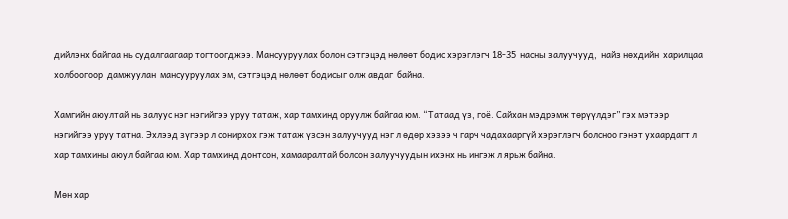дийлэнх байгаа нь судалгаагаар тогтоогджээ. Мансууруулах болон сэтгэцэд нөлөөт бодис хэрэглэгч 18-35  насны залуучууд,  найз нөхдийн  харилцаа холбоогоор  дамжуулан  мансууруулах эм, сэтгэцэд нөлөөт бодисыг олж авдаг  байна.

Хамгийн аюултай нь залуус нэг нэгийгээ уруу татаж, хар тамхинд оруулж байгаа юм. “Татаад үз, гоё. Сайхан мэдрэмж төрүүлдэг” гэх мэтээр нэгийгээ уруу татна. Эхлээд зүгээр л сонирхох гэж татаж үзсэн залуучууд нэг л өдөр хэзээ ч гарч чадахааргүй хэрэглэгч болсноо гэнэт ухаардагт л хар тамхины аюул байгаа юм. Хар тамхинд донтсон, хамааралтай болсон залуучуудын ихэнх нь ингэж л ярьж байна.

Мөн хар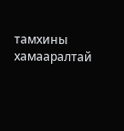тамхины хамааралтай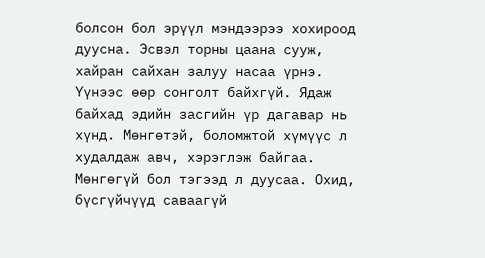болсон бол эрүүл мэндээрээ хохироод дуусна. Эсвэл торны цаана сууж, хайран сайхан залуу насаа үрнэ. Үүнээс өөр сонголт байхгүй. Ядаж байхад эдийн засгийн үр дагавар нь хүнд. Мөнгөтэй, боломжтой хүмүүс л худалдаж авч, хэрэглэж байгаа. Мөнгөгүй бол тэгээд л дуусаа. Охид, бүсгүйчүүд саваагүй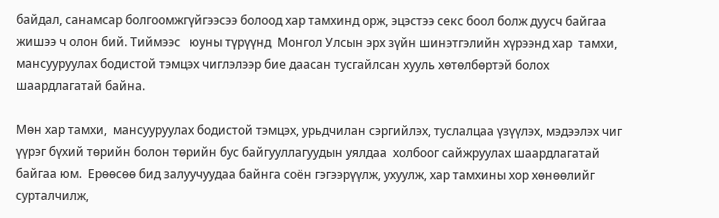байдал, санамсар болгоомжгүйгээсээ болоод хар тамхинд орж, эцэстээ секс боол болж дуусч байгаа жишээ ч олон бий. Тиймээс   юуны түрүүнд  Монгол Улсын эрх зүйн шинэтгэлийн хүрээнд хар  тамхи, мансууруулах бодистой тэмцэх чиглэлээр бие даасан тусгайлсан хууль хөтөлбөртэй болох шаардлагатай байна.

Мөн хар тамхи,  мансууруулах бодистой тэмцэх, урьдчилан сэргийлэх, туслалцаа үзүүлэх, мэдээлэх чиг үүрэг бүхий төрийн болон төрийн бус байгууллагуудын уялдаа  холбоог сайжруулах шаардлагатай байгаа юм.  Ерөөсөө бид залуучуудаа байнга соён гэгээрүүлж, ухуулж, хар тамхины хор хөнөөлийг сурталчилж,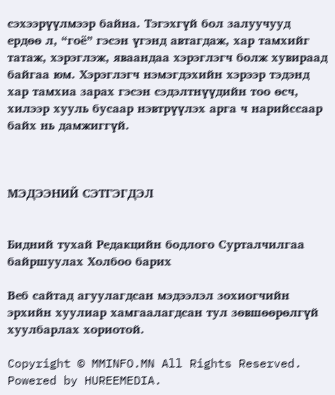сэхээрүүлмээр байна. Тэгэхгүй бол залуучууд ердөө л, “гоё” гэсэн үгэнд автагдаж, хар тамхийг татаж, хэрэглэж, яваандаа хэрэглэгч болж хувираад байгаа юм. Хэрэглэгч нэмэгдэхийн хэрээр тэдэнд хар тамхиа зарах гэсэн сэдэлтнүүдийн тоо өсч, хилээр хууль бусаар нэвтрүүлэх арга ч нарийссаар байх нь дамжиггүй.



МЭДЭЭНИЙ СЭТГЭГДЭЛ


Бидний тухай Редакцийн бодлого Сурталчилгаа байршуулах Холбоо барих

Веб сайтад агуулагдсан мэдээлэл зохиогчийн эрхийн хуулиар хамгаалагдсан тул зөвшөөрөлгүй хуулбарлах хориотой.

Copyright © MMINFO.MN All Rights Reserved. Powered by HUREEMEDIA.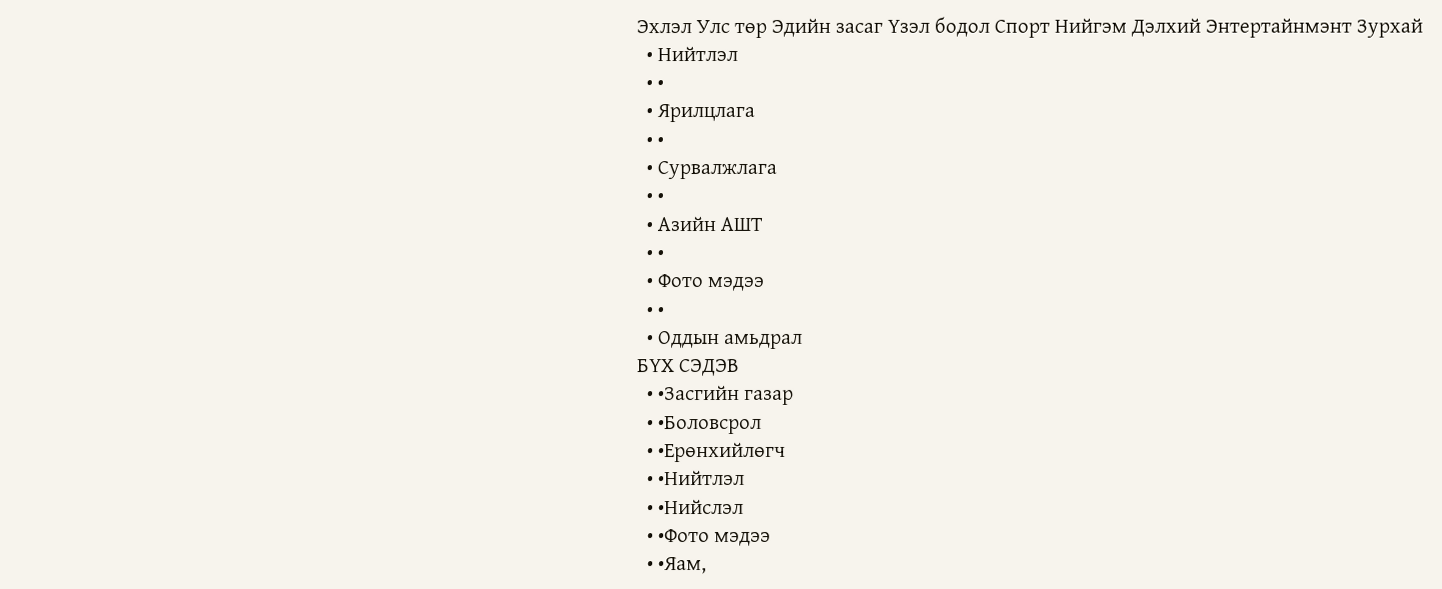Эхлэл Улс төр Эдийн засаг Үзэл бодол Спорт Нийгэм Дэлхий Энтертайнмэнт Зурхай
  • Нийтлэл
  • •
  • Ярилцлага
  • •
  • Сурвалжлага
  • •
  • Азийн АШТ
  • •
  • Фото мэдээ
  • •
  • Оддын амьдрал
БҮХ СЭДЭВ
  • •Засгийн газар
  • •Боловсрол
  • •Ерөнхийлөгч
  • •Нийтлэл
  • •Нийслэл
  • •Фото мэдээ
  • •Яам,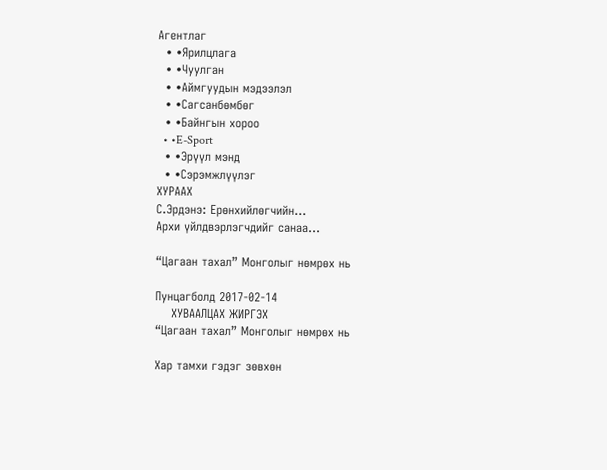Агентлаг
  • •Ярилцлага
  • •Чуулган
  • •Аймгуудын мэдээлэл
  • •Сагсанбөмбөг
  • •Байнгын хороо
  • •E-Sport
  • •Эрүүл мэнд
  • •Сэрэмжлүүлэг
ХУРААХ
С.Эрдэнэ: Ерөнхийлөгчийн...
Архи үйлдвэрлэгчдийг санаа...

“Цагаан тахал” Монголыг нөмрөх нь

Пунцагболд 2017-02-14
    ХУВААЛЦАХ ЖИРГЭХ
“Цагаан тахал” Монголыг нөмрөх нь

Хар тамхи гэдэг зөвхөн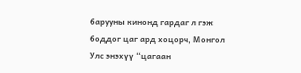барууны кинонд гардаг л гэж боддог цаг ард хоцорч, Монгол Улс энэхүү “цагаан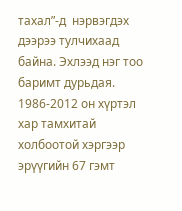тахал”-д  нэрвэгдэх дээрээ тулчихаад байна. Эхлээд нэг тоо баримт дурьдая.  1986-2012 он хүртэл хар тамхитай холбоотой хэргээр  эрүүгийн 67 гэмт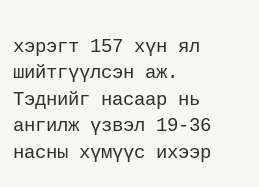хэрэгт 157 хүн ял шийтгүүлсэн аж.   Тэднийг насаар нь ангилж үзвэл 19-36 насны хүмүүс ихээр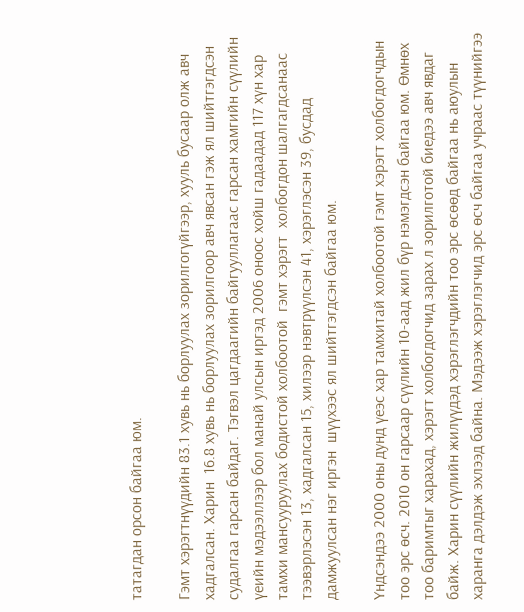татагдан орсон байгаа юм.

Гэмт хэрэгтнүүдийн 83.1 хувь нь борлуулах зорилгогүйгээр, хууль бусаар олж авч хадгалсан. Харин  16.8 хувь нь борлуулах зорилгоор авч явсан гэж ял шийтгэгдсэн судалгаа гарсан байдаг. Тэгвэл цагдаагийн байгууллагаас гарсан хамгийн сүүлийн үеийн мэдээллээр бол манай улсын иргэд 2006 оноос хойш гадаадад 117 хүн хар тамхи мансууруулах бодистой холбоотой  гэмт хэрэгт  холбогдон шалгагдсанаас тээвэрлэсэн 13, хадгалсан 15, хилээр нэвтрүүлсэн 41, хэрэглэсэн 39, бусдад дамжуулсан нэг иргэн  шүүхээс ял шийтгэгдсэн байгаа юм.

Үндсэндээ 2000 оны дунд үеэс хар тамхитай холбоотой гэмт хэрэгт холбогдогчдын тоо эрс өсч. 2010 он гарсаар сүүлийн 10-аад жил бүр нэмэгдсэн байгаа юм. Өмнөх тоо баримтыг харахад, хэрэгт холбогдогчид зарах л зорилготой биедээ авч явдаг байж. Харин сүүлийн жилүүдэд хэрэглэгчдийн тоо эрс өсөөд байгаа нь аюулын харанга дэлдэж эхлээд байна. Мэдээж хэрэглэгчид эрс өсч байгаа учраас түүнийгээ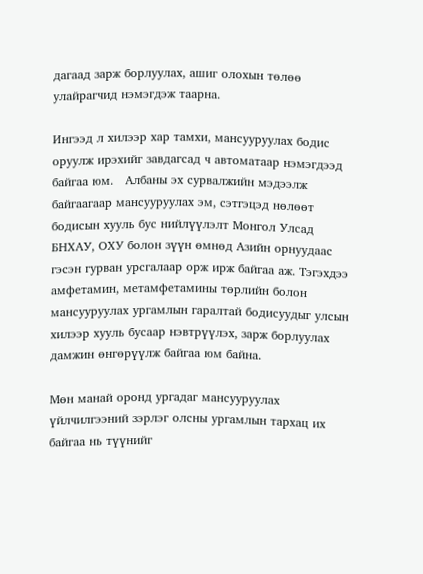дагаад зарж борлуулах, ашиг олохын төлөө улайрагчид нэмэгдэж таарна.

Ингээд л хилээр хар тамхи, мансууруулах бодис оруулж ирэхийг завдагсад ч автоматаар нэмэгдээд байгаа юм.   Албаны эх сурвалжийн мэдээлж байгаагаар мансууруулах эм, сэтгэцэд нөлөөт бодисын хууль бус нийлүүлэлт Монгол Улсад БНХАУ, ОХУ болон зүүн өмнөд Азийн орнуудаас гэсэн гурван урсгалаар орж ирж байгаа аж. Тэгэхдээ  амфетамин, метамфетамины төрлийн болон мансууруулах ургамлын гаралтай бодисуудыг улсын хилээр хууль бусаар нэвтрүүлэх, зарж борлуулах дамжин өнгөрүүлж байгаа юм байна.

Мөн манай оронд ургадаг мансууруулах үйлчилгээний зэрлэг олсны ургамлын тархац их байгаа нь түүнийг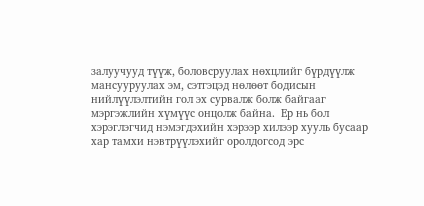залуучууд түүж, боловсруулах нөхцлийг бүрдүүлж мансууруулах эм, сэтгэцэд нөлөөт бодисын  нийлүүлэлтийн гол эх сурвалж болж байгааг мэргэжлийн хүмүүс онцолж байна.  Ер нь бол хэрэглэгчид нэмэгдэхийн хэрээр хилээр хууль бусаар хар тамхи нэвтрүүлэхийг оролдогсод эрс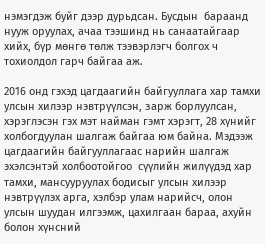нэмэгдэж буйг дээр дурьдсан. Бусдын  бараанд нууж оруулах, ачаа тээшинд нь санаатайгаар хийх, бүр мөнгө төлж тээвэрлэгч болгох ч тохиолдол гарч байгаа аж.

2016 онд гэхэд цагдаагийн байгууллага хар тамхи улсын хилээр нэвтрүүлсэн, зарж борлуулсан, хэрэглэсэн гэх мэт найман гэмт хэрэгт, 28 хүнийг холбогдуулан шалгаж байгаа юм байна. Мэдээж цагдаагийн байгууллагаас нарийн шалгаж эхэлсэнтэй холбоотойгоо  сүүлийн жилүүдэд хар тамхи, мансууруулах бодисыг улсын хилээр нэвтрүүлэх арга, хэлбэр улам нарийсч, олон улсын шуудан илгээмж, цахилгаан бараа, ахуйн болон хүнсний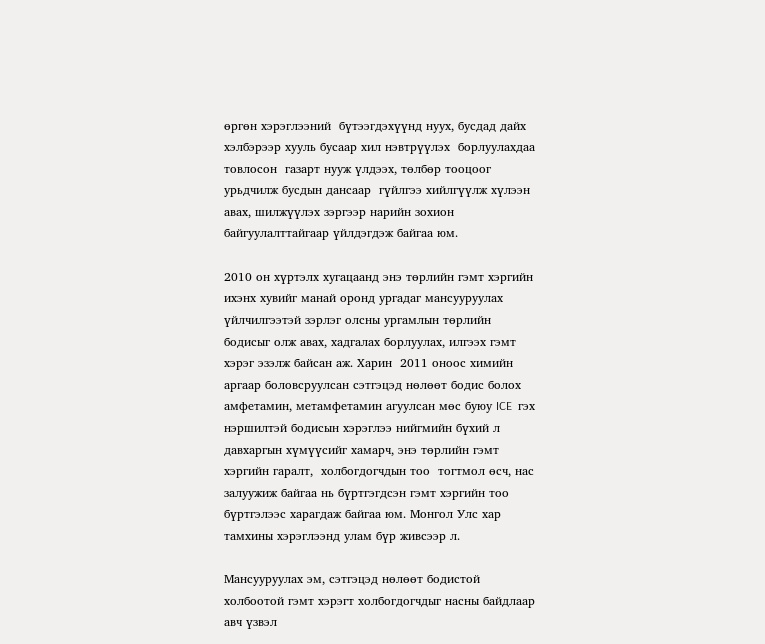өргөн хэрэглээний  бүтээгдэхүүнд нуух, бусдад дайх хэлбэрээр хууль бусаар хил нэвтрүүлэх  борлуулахдаа товлосон  газарт нууж үлдээх, төлбөр тооцоог урьдчилж бусдын дансаар  гүйлгээ хийлгүүлж хүлээн авах, шилжүүлэх зэргээр нарийн зохион байгуулалттайгаар үйлдэгдэж байгаа юм.

2010 он хүртэлх хугацаанд энэ төрлийн гэмт хэргийн ихэнх хувийг манай оронд ургадаг мансууруулах үйлчилгээтэй зэрлэг олсны ургамлын төрлийн бодисыг олж авах, хадгалах борлуулах, илгээх гэмт хэрэг эзэлж байсан аж. Харин  2011 оноос химийн аргаар боловсруулсан сэтгэцэд нөлөөт бодис болох амфетамин, метамфетамин агуулсан мөс буюу ICE  гэх нэршилтэй бодисын хэрэглээ нийгмийн бүхий л давхаргын хүмүүсийг хамарч, энэ төрлийн гэмт хэргийн гаралт,  холбогдогчдын тоо  тогтмол өсч, нас залуужиж байгаа нь бүртгэгдсэн гэмт хэргийн тоо бүртгэлээс харагдаж байгаа юм. Монгол Улс хар тамхины хэрэглээнд улам бүр живсээр л.

Мансууруулах эм, сэтгэцэд нөлөөт бодистой холбоотой гэмт хэрэгт холбогдогчдыг насны байдлаар авч үзвэл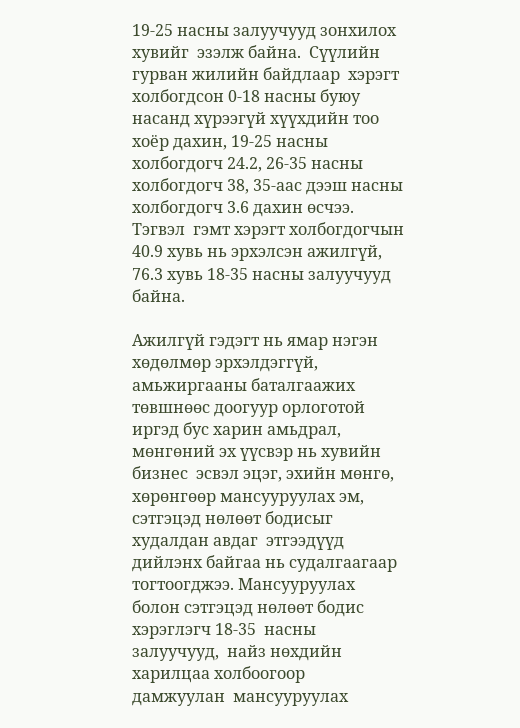19-25 насны залуучууд зонхилох хувийг  эзэлж байна.  Сүүлийн гурван жилийн байдлаар  хэрэгт холбогдсон 0-18 насны буюу насанд хүрээгүй хүүхдийн тоо хоёр дахин, 19-25 насны холбогдогч 24.2, 26-35 насны холбогдогч 38, 35-аас дээш насны холбогдогч 3.6 дахин өсчээ.   Тэгвэл  гэмт хэрэгт холбогдогчын 40.9 хувь нь эрхэлсэн ажилгүй, 76.3 хувь 18-35 насны залуучууд байна.

Ажилгүй гэдэгт нь ямар нэгэн хөдөлмөр эрхэлдэггүй, амьжиргааны баталгаажих  төвшнөөс доогуур орлоготой иргэд бус харин амьдрал,  мөнгөний эх үүсвэр нь хувийн бизнес  эсвэл эцэг, эхийн мөнгө, хөрөнгөөр мансууруулах эм, сэтгэцэд нөлөөт бодисыг худалдан авдаг  этгээдүүд дийлэнх байгаа нь судалгаагаар тогтоогджээ. Мансууруулах болон сэтгэцэд нөлөөт бодис хэрэглэгч 18-35  насны залуучууд,  найз нөхдийн  харилцаа холбоогоор  дамжуулан  мансууруулах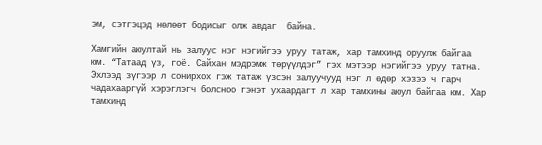эм, сэтгэцэд нөлөөт бодисыг олж авдаг  байна.

Хамгийн аюултай нь залуус нэг нэгийгээ уруу татаж, хар тамхинд оруулж байгаа юм. “Татаад үз, гоё. Сайхан мэдрэмж төрүүлдэг” гэх мэтээр нэгийгээ уруу татна. Эхлээд зүгээр л сонирхох гэж татаж үзсэн залуучууд нэг л өдөр хэзээ ч гарч чадахааргүй хэрэглэгч болсноо гэнэт ухаардагт л хар тамхины аюул байгаа юм. Хар тамхинд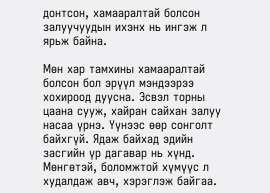донтсон, хамааралтай болсон залуучуудын ихэнх нь ингэж л ярьж байна.

Мөн хар тамхины хамааралтай болсон бол эрүүл мэндээрээ хохироод дуусна. Эсвэл торны цаана сууж, хайран сайхан залуу насаа үрнэ. Үүнээс өөр сонголт байхгүй. Ядаж байхад эдийн засгийн үр дагавар нь хүнд. Мөнгөтэй, боломжтой хүмүүс л худалдаж авч, хэрэглэж байгаа.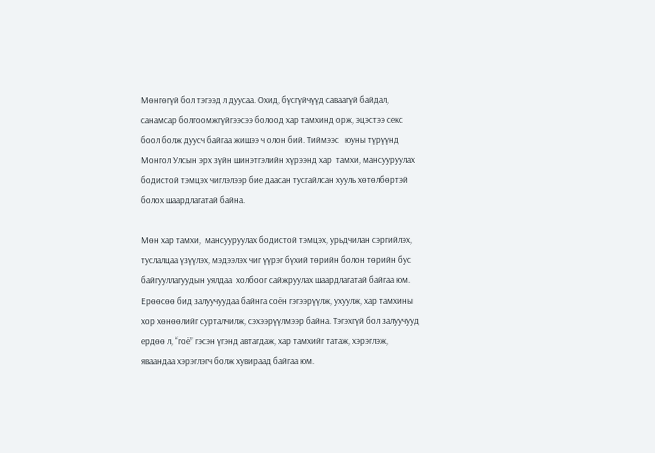Мөнгөгүй бол тэгээд л дуусаа. Охид, бүсгүйчүүд саваагүй байдал, санамсар болгоомжгүйгээсээ болоод хар тамхинд орж, эцэстээ секс боол болж дуусч байгаа жишээ ч олон бий. Тиймээс   юуны түрүүнд  Монгол Улсын эрх зүйн шинэтгэлийн хүрээнд хар  тамхи, мансууруулах бодистой тэмцэх чиглэлээр бие даасан тусгайлсан хууль хөтөлбөртэй болох шаардлагатай байна.

Мөн хар тамхи,  мансууруулах бодистой тэмцэх, урьдчилан сэргийлэх, туслалцаа үзүүлэх, мэдээлэх чиг үүрэг бүхий төрийн болон төрийн бус байгууллагуудын уялдаа  холбоог сайжруулах шаардлагатай байгаа юм.  Ерөөсөө бид залуучуудаа байнга соён гэгээрүүлж, ухуулж, хар тамхины хор хөнөөлийг сурталчилж, сэхээрүүлмээр байна. Тэгэхгүй бол залуучууд ердөө л, “гоё” гэсэн үгэнд автагдаж, хар тамхийг татаж, хэрэглэж, яваандаа хэрэглэгч болж хувираад байгаа юм.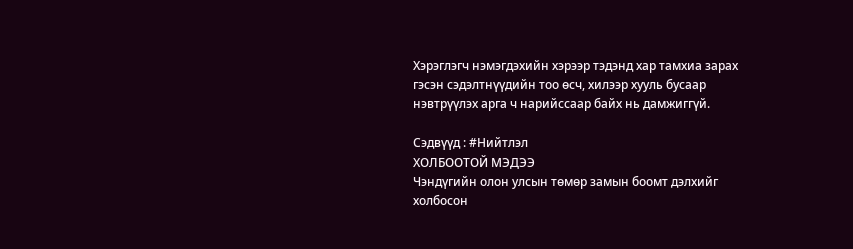Хэрэглэгч нэмэгдэхийн хэрээр тэдэнд хар тамхиа зарах гэсэн сэдэлтнүүдийн тоо өсч, хилээр хууль бусаар нэвтрүүлэх арга ч нарийссаар байх нь дамжиггүй.

Сэдвүүд : #Нийтлэл
ХОЛБООТОЙ МЭДЭЭ
Чэндүгийн олон улсын төмөр замын боомт дэлхийг холбосон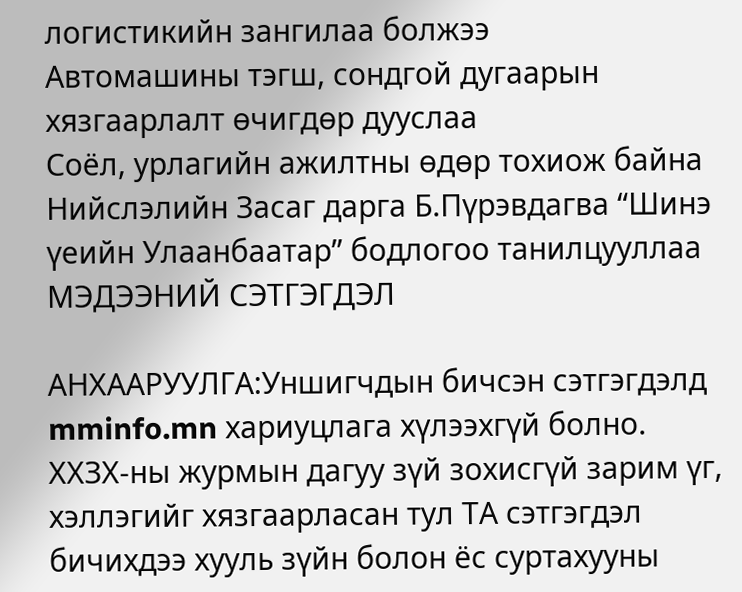логистикийн зангилаа болжээ
Автомашины тэгш, сондгой дугаарын хязгаарлалт өчигдөр дууслаа
Соёл, урлагийн ажилтны өдөр тохиож байна
Нийслэлийн Засаг дарга Б.Пүрэвдагва “Шинэ үеийн Улаанбаатар” бодлогоо танилцууллаа
МЭДЭЭНИЙ СЭТГЭГДЭЛ

АНХААРУУЛГА:Уншигчдын бичсэн сэтгэгдэлд mminfo.mn хариуцлага хүлээхгүй болно. ХХЗХ-ны журмын дагуу зүй зохисгүй зарим үг, хэллэгийг хязгаарласан тул ТА сэтгэгдэл бичихдээ хууль зүйн болон ёс суртахууны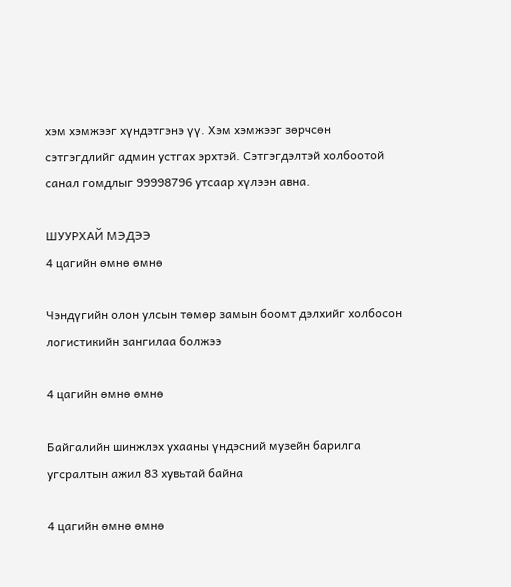хэм хэмжээг хүндэтгэнэ үү. Хэм хэмжээг зөрчсөн сэтгэгдлийг админ устгах эрхтэй. Сэтгэгдэлтэй холбоотой санал гомдлыг 99998796 утсаар хүлээн авна.

ШУУРХАЙ МЭДЭЭ
4 цагийн өмнө өмнө

Чэндүгийн олон улсын төмөр замын боомт дэлхийг холбосон логистикийн зангилаа болжээ

4 цагийн өмнө өмнө

Байгалийн шинжлэх ухааны үндэсний музейн барилга угсралтын ажил 83 хувьтай байна

4 цагийн өмнө өмнө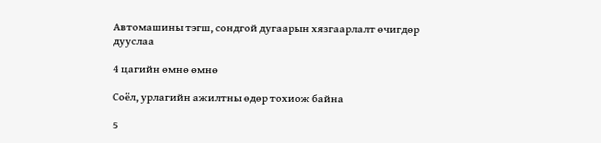Автомашины тэгш, сондгой дугаарын хязгаарлалт өчигдөр дууслаа

4 цагийн өмнө өмнө

Соёл, урлагийн ажилтны өдөр тохиож байна

5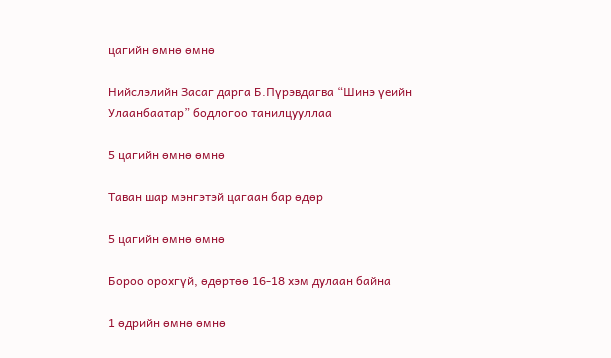цагийн өмнө өмнө

Нийслэлийн Засаг дарга Б.Пүрэвдагва “Шинэ үеийн Улаанбаатар” бодлогоо танилцууллаа

5 цагийн өмнө өмнө

Таван шар мэнгэтэй цагаан бар өдөр

5 цагийн өмнө өмнө

Бороо орохгүй, өдөртөө 16-18 хэм дулаан байна

1 өдрийн өмнө өмнө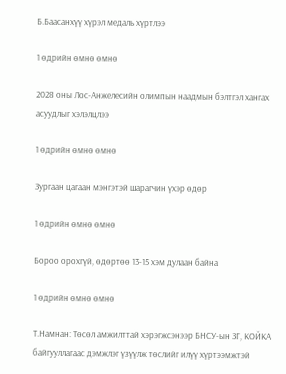Б.Баасанхүү хүрэл медаль хүртлээ

1 өдрийн өмнө өмнө

2028 оны Лос-Анжелесийн олимпын наадмын бэлтгэл хангах асуудлыг хэлэлцлээ

1 өдрийн өмнө өмнө

Зургаан цагаан мэнгэтэй шарагчин үхэр өдөр

1 өдрийн өмнө өмнө

Бороо орохгүй, өдөртөө 13-15 хэм дулаан байна

1 өдрийн өмнө өмнө

Т.Намнан: Төсөл амжилттай хэрэгжсэнээр БНСУ-ын ЗГ, КОЙКА байгууллагаас дэмжлэг үзүүлж төслийг илүү хүртээмжтэй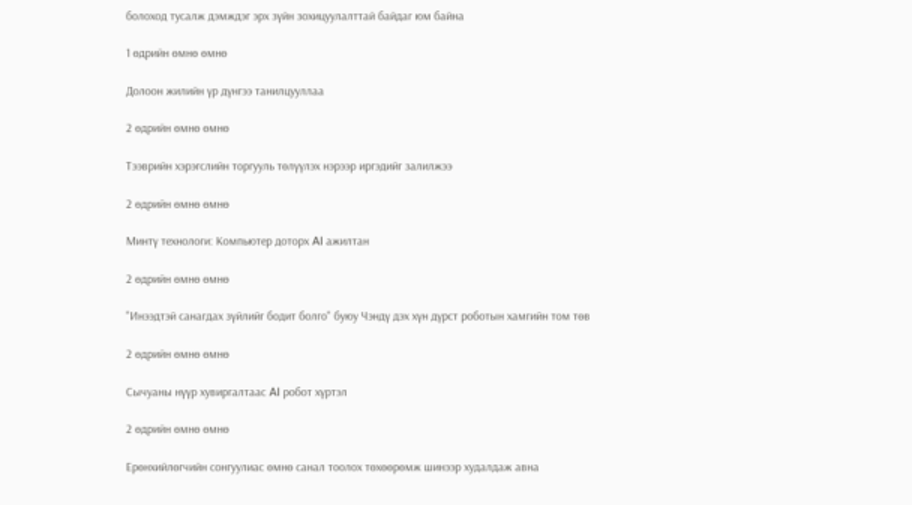болоход тусалж дэмждэг эрх зүйн зохицуулалттай байдаг юм байна

1 өдрийн өмнө өмнө

Долоон жилийн үр дүнгээ танилцууллаа

2 өдрийн өмнө өмнө

Тээврийн хэрэгслийн торгууль төлүүлэх нэрээр иргэдийг залилжээ

2 өдрийн өмнө өмнө

Минтү технологи: Компьютер доторх AI ажилтан

2 өдрийн өмнө өмнө

"Инээдтэй санагдах зүйлийг бодит болго" буюу Чэндү дэх хүн дүрст роботын хамгийн том төв

2 өдрийн өмнө өмнө

Сычуаны нүүр хувиргалтаас AI робот хүртэл

2 өдрийн өмнө өмнө

Ерөнхийлөгчийн сонгуулиас өмнө санал тоолох төхөөрөмж шинээр худалдаж авна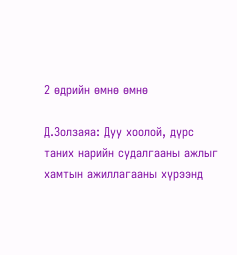2 өдрийн өмнө өмнө

Д.Золзаяа: Дуу хоолой, дүрс таних нарийн судалгааны ажлыг хамтын ажиллагааны хүрээнд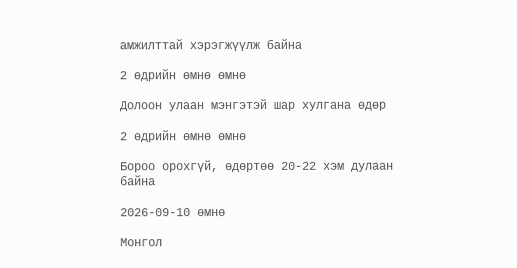амжилттай хэрэгжүүлж байна

2 өдрийн өмнө өмнө

Долоон улаан мэнгэтэй шар хулгана өдөр

2 өдрийн өмнө өмнө

Бороо орохгүй, өдөртөө 20-22 хэм дулаан байна

2026-09-10 өмнө

Монгол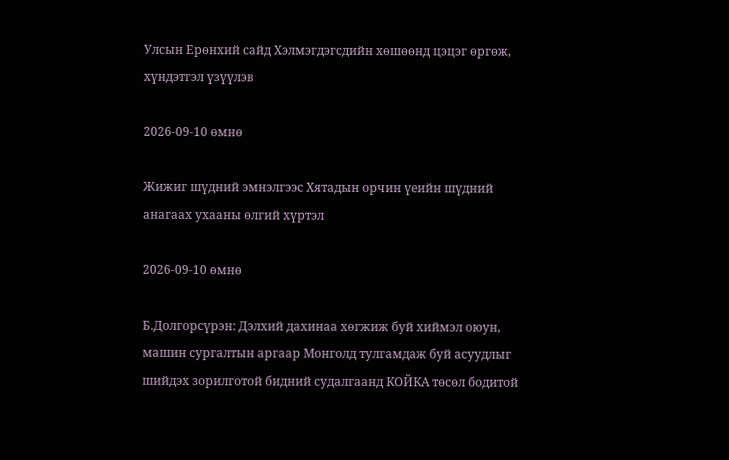Улсын Ерөнхий сайд Хэлмэгдэгсдийн хөшөөнд цэцэг өргөж, хүндэтгэл үзүүлэв

2026-09-10 өмнө

Жижиг шүдний эмнэлгээс Хятадын орчин үеийн шүдний анагаах ухааны өлгий хүртэл

2026-09-10 өмнө

Б.Долгорсүрэн: Дэлхий дахинаа хөгжиж буй хиймэл оюун, машин сургалтын аргаар Монголд тулгамдаж буй асуудлыг шийдэх зорилготой бидний судалгаанд КОЙКА төсөл бодитой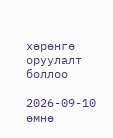хөрөнгө оруулалт боллоо

2026-09-10 өмнө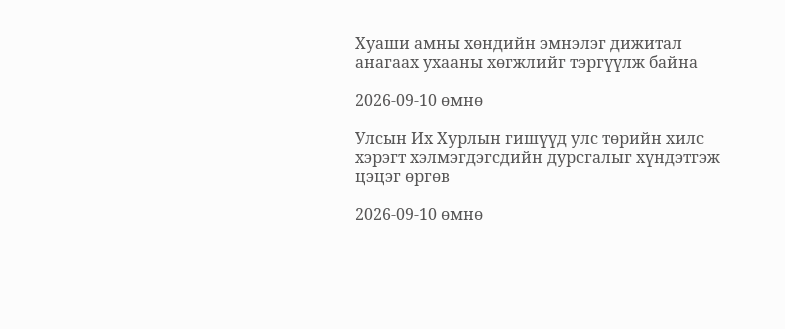Хуаши амны хөндийн эмнэлэг дижитал анагаах ухааны хөгжлийг тэргүүлж байна

2026-09-10 өмнө

Улсын Их Хурлын гишүүд улс төрийн хилс хэрэгт хэлмэгдэгсдийн дурсгалыг хүндэтгэж цэцэг өргөв

2026-09-10 өмнө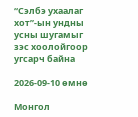“Сэлбэ ухаалаг хот”-ын ундны усны шугамыг зэс хоолойгоор угсарч байна

2026-09-10 өмнө

Монгол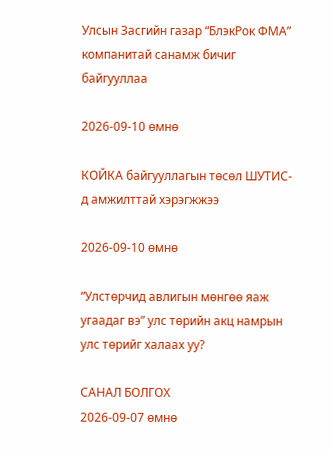Улсын Засгийн газар “БлэкРок ФМА” компанитай санамж бичиг байгууллаа

2026-09-10 өмнө

КОЙКА байгууллагын төсөл ШУТИС-д амжилттай хэрэгжжээ

2026-09-10 өмнө

“Улстөрчид авлигын мөнгөө яаж угаадаг вэ” улс төрийн акц намрын улс төрийг халаах уу?

САНАЛ БОЛГОХ
2026-09-07 өмнө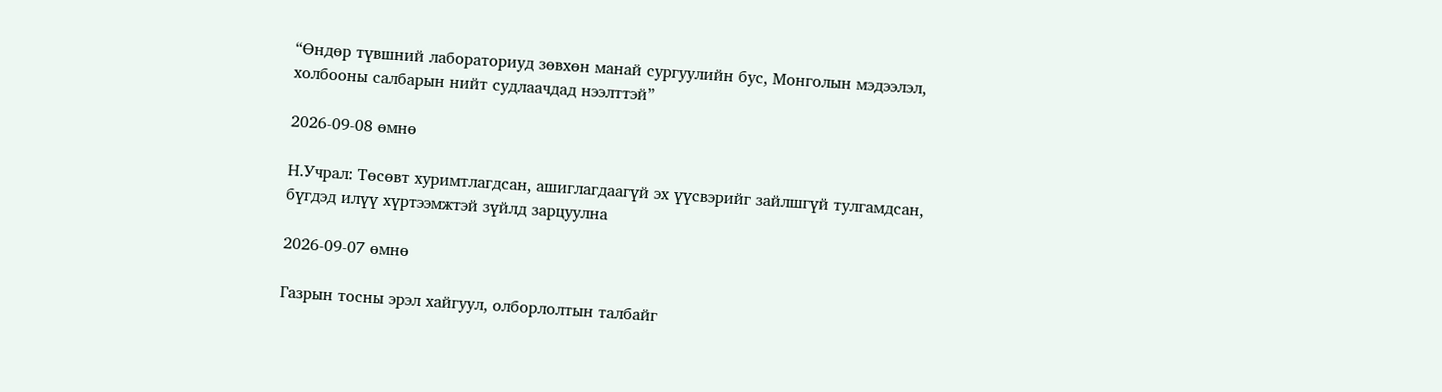“Өндөр түвшний лабораториуд зөвхөн манай сургуулийн бус, Монголын мэдээлэл, холбооны салбарын нийт судлаачдад нээлттэй”

2026-09-08 өмнө

Н.Учрал: Төсөвт хуримтлагдсан, ашиглагдаагүй эх үүсвэрийг зайлшгүй тулгамдсан, бүгдэд илүү хүртээмжтэй зүйлд зарцуулна

2026-09-07 өмнө

Газрын тосны эрэл хайгуул, олборлолтын талбайг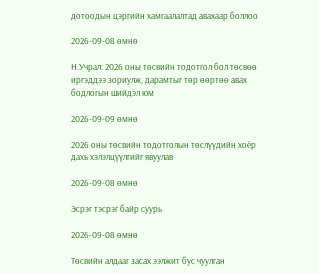дотоодын цэргийн хамгаалалтад авахаар боллоо

2026-09-08 өмнө

Н.Учрал: 2026 оны төсвийн тодотгол бол төсвөө иргэддээ зориулж, дарамтыг төр өөртөө авах бодлогын шийдэл юм

2026-09-09 өмнө

2026 оны төсвийн тодотголын төслүүдийн хоёр дахь хэлэлцүүлгийг явуулав

2026-09-08 өмнө

Эсрэг тэсрэг байр суурь

2026-09-08 өмнө

Төсвийн алдааг засах ээлжит бус чуулган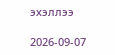эхэллээ

2026-09-07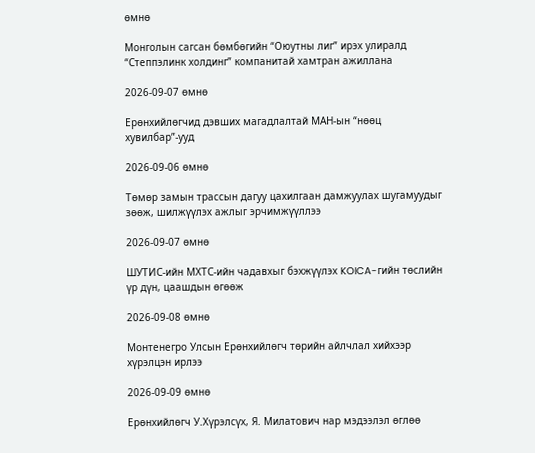өмнө

Монголын сагсан бөмбөгийн “Оюутны лиг” ирэх улиралд “Степпэлинк холдинг” компанитай хамтран ажиллана

2026-09-07 өмнө

Ерөнхийлөгчид дэвших магадлалтай МАН-ын “нөөц хувилбар”-ууд

2026-09-06 өмнө

Төмөр замын трассын дагуу цахилгаан дамжуулах шугамуудыг зөөж, шилжүүлэх ажлыг эрчимжүүллээ

2026-09-07 өмнө

ШУТИС-ийн МХТС-ийн чадавхыг бэхжүүлэх KOICA-гийн төслийн үр дүн, цаашдын өгөөж

2026-09-08 өмнө

Монтенегро Улсын Ерөнхийлөгч төрийн айлчлал хийхээр хүрэлцэн ирлээ

2026-09-09 өмнө

Ерөнхийлөгч У.Хүрэлсүх, Я. Милатович нар мэдээлэл өглөө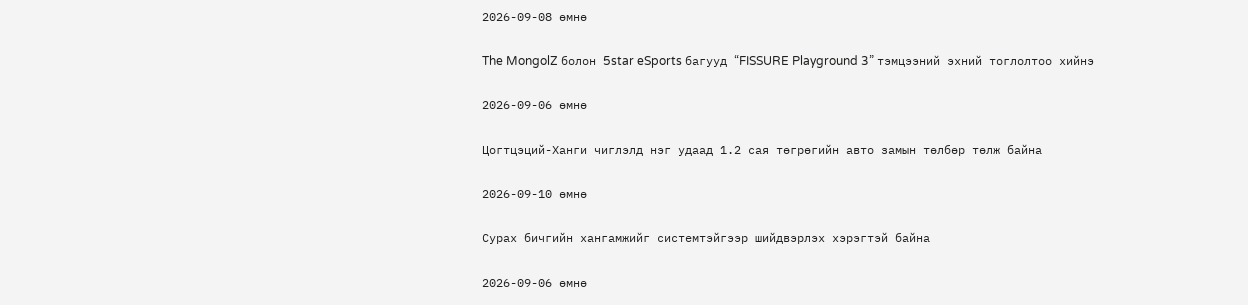2026-09-08 өмнө

The MongolZ болон 5star eSports багууд “FISSURE Playground 3” тэмцээний эхний тоглолтоо хийнэ

2026-09-06 өмнө

Цогтцэций-Ханги чиглэлд нэг удаад 1.2 сая төгрөгийн авто замын төлбөр төлж байна

2026-09-10 өмнө

Сурах бичгийн хангамжийг системтэйгээр шийдвэрлэх хэрэгтэй байна

2026-09-06 өмнө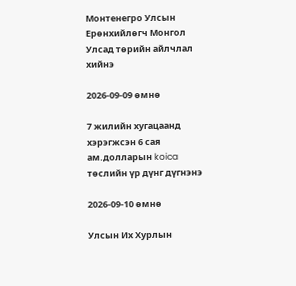Монтенегро Улсын Ерөнхийлөгч Монгол Улсад төрийн айлчлал хийнэ

2026-09-09 өмнө

7 жилийн хугацаанд хэрэгжсэн 6 сая ам.долларын koica төслийн үр дүнг дүгнэнэ

2026-09-10 өмнө

Улсын Их Хурлын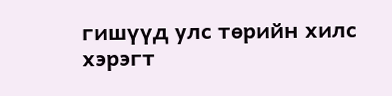гишүүд улс төрийн хилс хэрэгт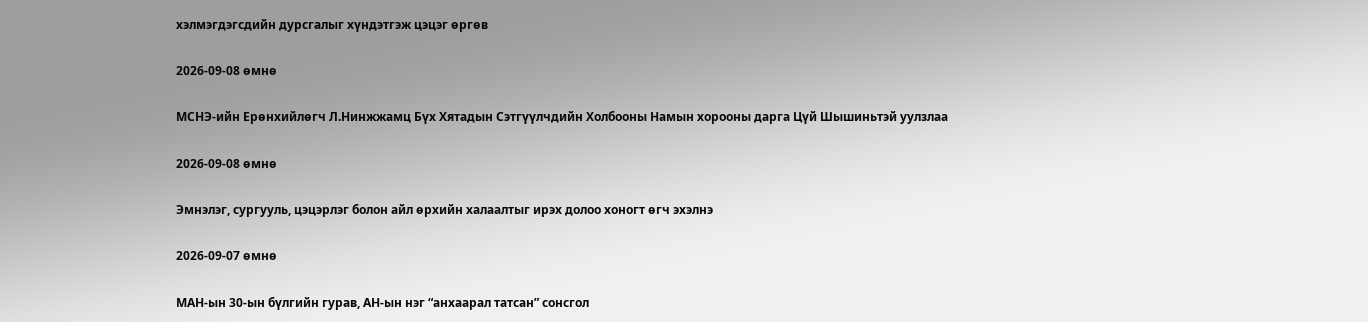хэлмэгдэгсдийн дурсгалыг хүндэтгэж цэцэг өргөв

2026-09-08 өмнө

МСНЭ-ийн Ерөнхийлөгч Л.Нинжжамц Бүх Хятадын Сэтгүүлчдийн Холбооны Намын хорооны дарга Цүй Шышиньтэй уулзлаа

2026-09-08 өмнө

Эмнэлэг, сургууль, цэцэрлэг болон айл өрхийн халаалтыг ирэх долоо хоногт өгч эхэлнэ

2026-09-07 өмнө

МАН-ын 30-ын бүлгийн гурав, АН-ын нэг “анхаарал татсан” сонсгол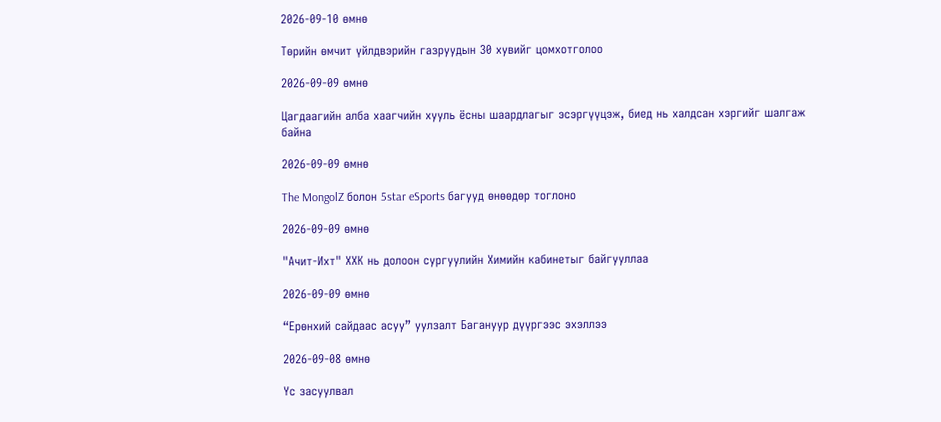2026-09-10 өмнө

Төрийн өмчит үйлдвэрийн газруудын 30 хувийг цомхотголоо

2026-09-09 өмнө

Цагдаагийн алба хаагчийн хууль ёсны шаардлагыг эсэргүүцэж, биед нь халдсан хэргийг шалгаж байна

2026-09-09 өмнө

The MongolZ болон 5star eSports багууд өнөөдөр тоглоно

2026-09-09 өмнө

"Ачит-Ихт" ХХК нь долоон сургуулийн Химийн кабинетыг байгууллаа

2026-09-09 өмнө

“Ерөнхий сайдаас асуу” уулзалт Багануур дүүргээс эхэллээ

2026-09-08 өмнө

Үс засуулвал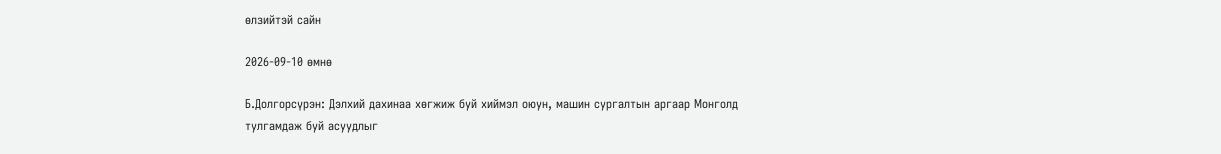өлзийтэй сайн

2026-09-10 өмнө

Б.Долгорсүрэн: Дэлхий дахинаа хөгжиж буй хиймэл оюун, машин сургалтын аргаар Монголд тулгамдаж буй асуудлыг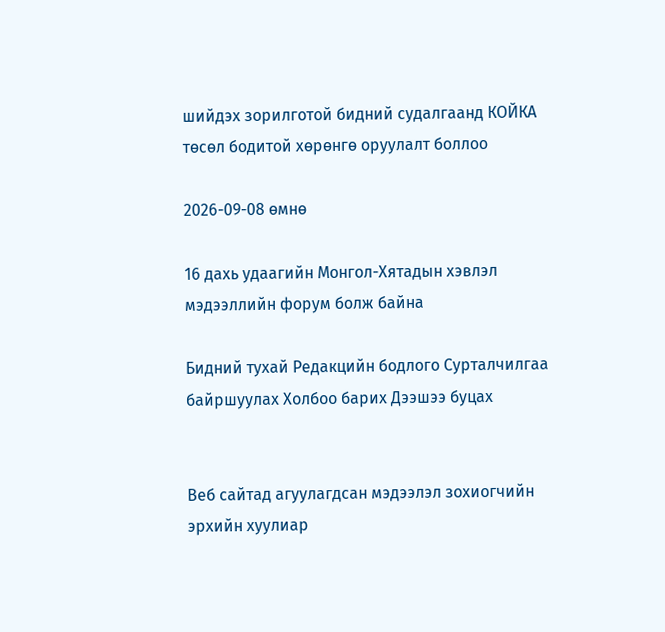шийдэх зорилготой бидний судалгаанд КОЙКА төсөл бодитой хөрөнгө оруулалт боллоо

2026-09-08 өмнө

16 дахь удаагийн Монгол-Хятадын хэвлэл мэдээллийн форум болж байна

Бидний тухай Редакцийн бодлого Сурталчилгаа байршуулах Холбоо барих Дээшээ буцах


Веб сайтад агуулагдсан мэдээлэл зохиогчийн эрхийн хуулиар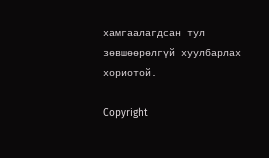хамгаалагдсан тул зөвшөөрөлгүй хуулбарлах хориотой.

Copyright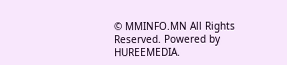© MMINFO.MN All Rights Reserved. Powered by HUREEMEDIA.